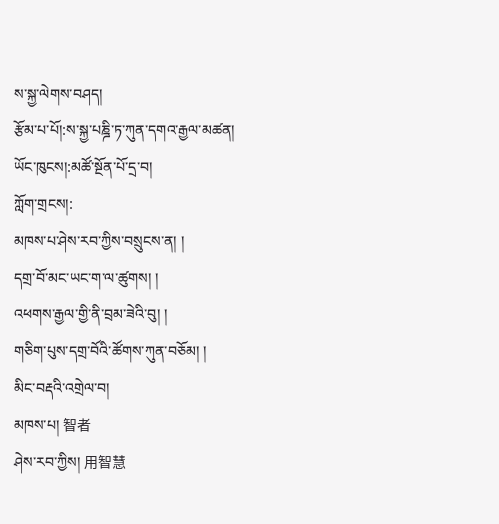ས་སྐྱ་ལེགས་བཤད།
རྩོམ་པ་པོ།:ས་སྐྱ་པཎྜི་ཏ་ཀུན་དགའ་རྒྱལ་མཚན།
ཡོང་ཁུངས།:མཚོ་སྔོན་པོ་དྲ་བ།
ཀློག་གྲངས།:
མཁས་པ་ཤེས་རབ་ཀྱིས་བསྲུངས་ན། །
དགྲ་བོ་མང་ཡང་ག་ལ་ཚུགས། །
འཕགས་རྒྱལ་གྱི་ནི་བྲམ་ཟེའི་བུ། །
གཅིག་པུས་དགྲ་བོའི་ཚོགས་ཀུན་བཅོམ། །
མིང་བརྡའི་འགྲེལ་བ།
མཁས་པ། 智者
ཤེས་རབ་ཀྱིས། 用智慧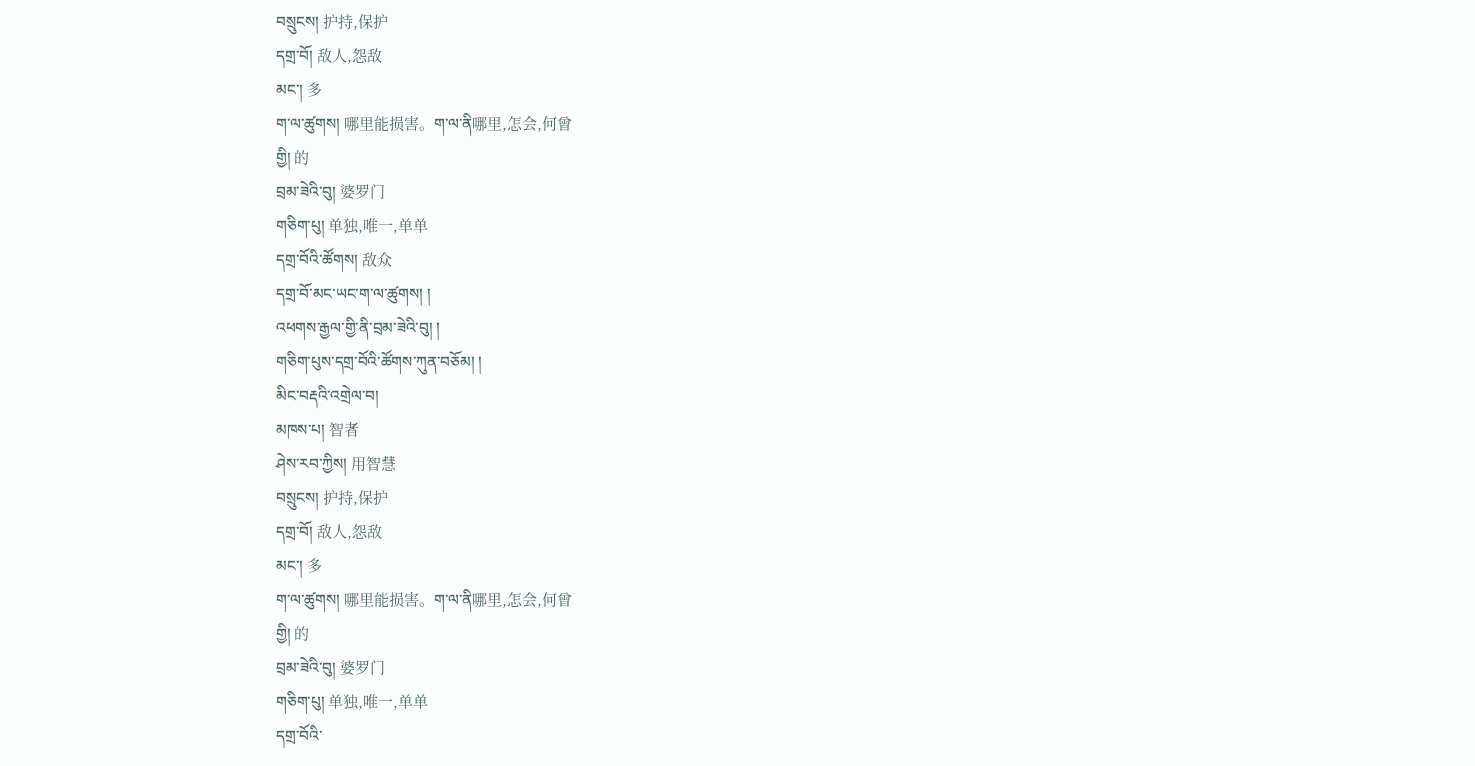བསྲུངས། 护持,保护
དགྲ་བོ། 敌人,怨敌
མང་། 多
ག་ལ་ཚུགས། 哪里能损害。ག་ལ་ནི哪里,怎会,何曾
གྱི། 的
བྲམ་ཟེའི་བུ། 婆罗门
གཅིག་པུ། 单独,唯一,单单
དགྲ་བོའི་ཚོགས། 敌众
དགྲ་བོ་མང་ཡང་ག་ལ་ཚུགས། །
འཕགས་རྒྱལ་གྱི་ནི་བྲམ་ཟེའི་བུ། །
གཅིག་པུས་དགྲ་བོའི་ཚོགས་ཀུན་བཅོམ། །
མིང་བརྡའི་འགྲེལ་བ།
མཁས་པ། 智者
ཤེས་རབ་ཀྱིས། 用智慧
བསྲུངས། 护持,保护
དགྲ་བོ། 敌人,怨敌
མང་། 多
ག་ལ་ཚུགས། 哪里能损害。ག་ལ་ནི哪里,怎会,何曾
གྱི། 的
བྲམ་ཟེའི་བུ། 婆罗门
གཅིག་པུ། 单独,唯一,单单
དགྲ་བོའི་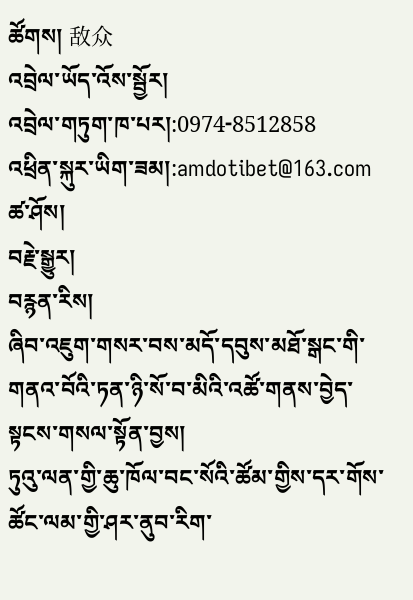ཚོགས། 敌众
འབྲེལ་ཡོད་འོས་སྦྱོར།
འབྲེལ་གཏུག་ཁ་པར།:0974-8512858
འཕྲིན་སྐུར་ཡིག་ཟམ།:amdotibet@163.com
ཚ་ཤོས།
བརྗེ་སྒྱུར།
བརྙན་རིས།
ཞིབ་འཇུག་གསར་བས་མདོ་དབུས་མཐོ་སྒང་གི་གནའ་བོའི་ཏན་ཉི་སོ་བ་མིའི་འཚོ་གནས་བྱེད་སྟངས་གསལ་སྟོན་བྱས།
ཏུའུ་ལན་གྱི་ཆུ་ཁོལ་བང་སོའི་ཚོམ་གྱིས་དར་གོས་ཚོང་ལམ་གྱི་ཤར་ནུབ་རིག་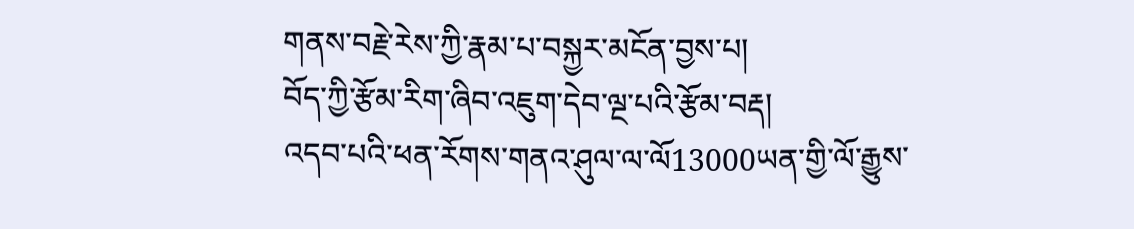གནས་བརྗེ་རེས་ཀྱི་རྣམ་པ་བསྐྱར་མངོན་བྱས་པ།
བོད་ཀྱི་རྩོམ་རིག་ཞིབ་འཇུག་དེབ་ལྔ་པའི་རྩོམ་བརྡ།
འདབ་པའི་ཕན་རོགས་གནའ་ཤུལ་ལ་ལོ13000ཡན་གྱི་ལོ་རྒྱུས་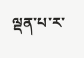ལྡན་པ་ར་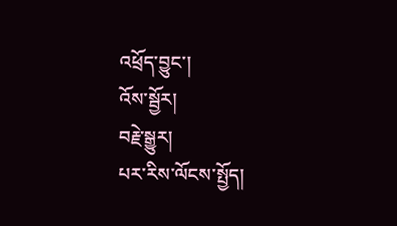འཕྲོད་བྱུང་།
འོས་སྦྱོར།
བརྗེ་སྒྱུར།
པར་རིས་ལོངས་སྤྱོད།